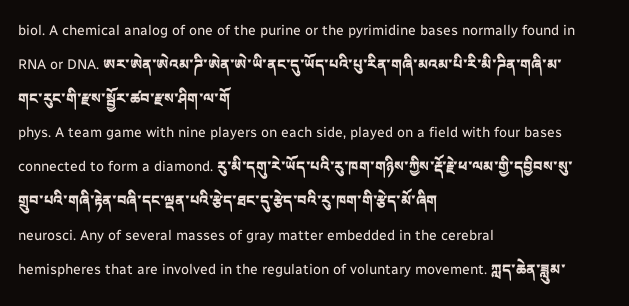biol. A chemical analog of one of the purine or the pyrimidine bases normally found in RNA or DNA. ཨར་ཨེན་ཨེའམ་ཌི་ཨེན་ཨེ་ཡི་ནང་དུ་ཡོད་པའི་པུ་རིན་གཞི་མའམ་པི་རི་མི་ཌིན་གཞི་མ་གང་རུང་གི་རྫས་སྦྱོར་ཚབ་རྫས་ཤིག་ལ་གོ
phys. A team game with nine players on each side, played on a field with four bases connected to form a diamond. རུ་མི་དགུ་རེ་ཡོད་པའི་རུ་ཁག་གཉིས་ཀྱིས་རྡོ་རྗེ་ཕ་ལམ་གྱི་དབྱིབས་སུ་གྲུབ་པའི་གཞི་རྟེན་བཞི་དང་ལྡན་པའི་རྩེད་ཐང་དུ་རྩེད་བའི་རུ་ཁག་གི་རྩེད་མོ་ཞིག
neurosci. Any of several masses of gray matter embedded in the cerebral hemispheres that are involved in the regulation of voluntary movement. ཀླད་ཆེན་ཟླུམ་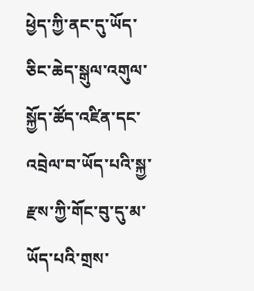ཕྱེད་ཀྱི་ནང་དུ་ཡོད་ཅིང་ཆེད་སྒུལ་འགུལ་སྐྱོད་ཚོད་འཛིན་དང་འབྲེལ་བ་ཡོད་པའི་སྐྱ་རྫས་ཀྱི་གོང་བུ་དུ་མ་ཡོད་པའི་གྲས་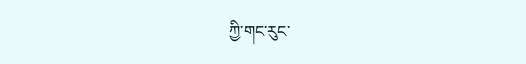ཀྱི་གང་རུང་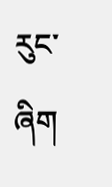རུང་ཞིག